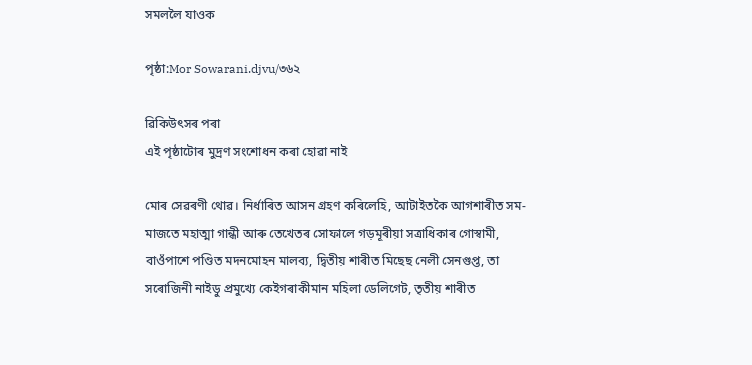সমললৈ যাওক

পৃষ্ঠা:Mor Sowarani.djvu/৩৬২

ৱিকিউৎসৰ পৰা
এই পৃষ্ঠাটোৰ মুদ্ৰণ সংশোধন কৰা হোৱা নাই

মোৰ সেৱৰণী থোৱ। নিৰ্ধাৰিত আসন গ্ৰহণ কৰিলেহি, আটাইতকৈ আগশাৰীত সম-মাজতে মহাত্মা গান্ধী আৰু তেখেতৰ সোফালে গড়মূৰীয়া সত্ৰাধিকাৰ গোস্বামী, বাওঁপাশে পণ্ডিত মদনমোহন মালব্য, দ্বিতীয় শাৰীত মিছেছ নেলী সেনগুপ্ত, তা সৰোজিনী নাইডু প্ৰমুখ্যে কেইগৰাকীমান মহিলা ডেলিগেট, তৃতীয় শাৰীত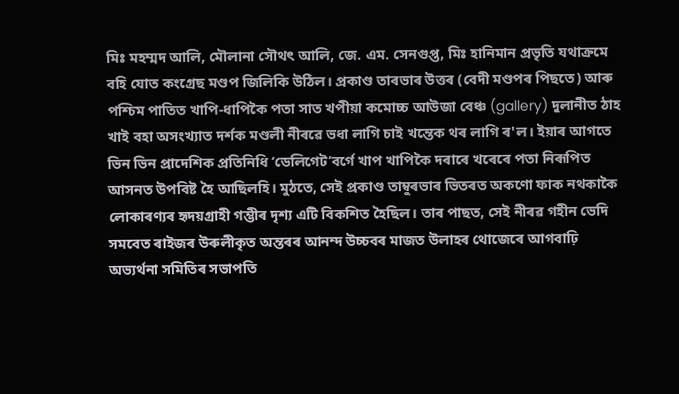মিঃ মহম্মদ আলি, মৌলানা সৌথৎ আলি, জে. এম. সেনগুপ্ত, মিঃ হানিমান প্ৰভৃতি যথাক্ৰমে বহি যোত কংগ্ৰেছ মণ্ডপ জিলিকি উঠিল। প্ৰকাণ্ড তাৰভাৰ উত্তৰ (বেদী মণ্ডপৰ পিছতে) আৰু পশ্চিম পাতিত খাপি-ধাপিকৈ পতা সাত খপীয়া কমোচ্চ আউজা বেঞ্চ (gallery) দুলানীত ঠাহ খাই বহা অসংখ্যাত দৰ্শক মণ্ডলী নীৰৱে ভধা লাগি চাই খন্তেক থৰ লাগি ৰ'ল। ইয়াৰ আগতে ভিন ভিন প্ৰাদেশিক প্ৰতিনিধি ‘ডেলিগেট’বৰ্গে খাপ খাপিকৈ দৰাৰে খৰেৰে পতা নিৰূপিত আসনত উপবিষ্ট হৈ আছিলহি। মুঠতে, সেই প্ৰকাণ্ড তাম্বুৰভাৰ ভিতৰত অকণো ফাক নথকাকৈ লোকাৰণ্যৰ হৃদয়গ্ৰাহী গম্ভীৰ দৃশ্য এটি বিকশিত হৈছিল। তাৰ পাছত, সেই নীৰৱ গহীন ভেদি সমবেত ৰাইজৰ উৰুলীকৃত অন্তৰৰ আনন্দ উচ্চবৰ মাজত উলাহৰ থোজেৰে আগবাঢ়ি অভ্যৰ্থনা সমিতিৰ সভাপতি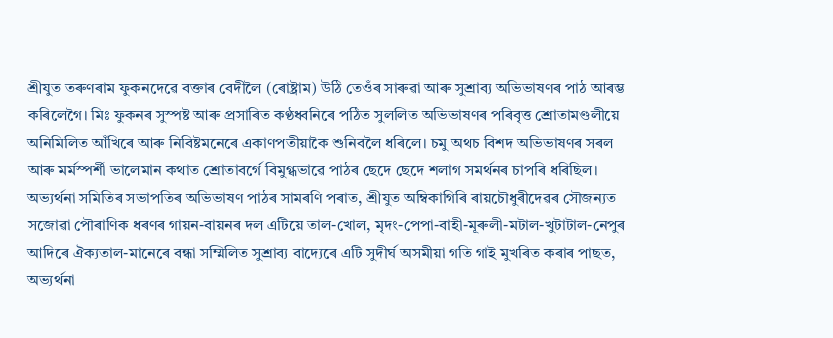শ্ৰীযুত তৰুণৰাম ফুকনদেৱে বক্তাৰ বেদীলৈ (ৰোষ্ট্ৰাম) উঠি তেওঁৰ সাৰুৱা আৰু সুশ্ৰাব্য অভিভাষণৰ পাঠ আৰম্ভ কৰিলেগৈ। মিঃ ফুকনৰ সুস্পষ্ট আৰু প্ৰসাৰিত কণ্ঠধ্বনিৰে পঠিত সুললিত অভিভাষণৰ পৰিবৃত্ত শ্ৰোতামণ্ডলীয়ে অনিমিলিত আঁখিৰে আৰু নিবিষ্টমনেৰে একাণপতীয়াকৈ শুনিবলৈ ধৰিলে। চমু অথচ বিশদ অভিভাষণৰ সৰল আৰু মৰ্মস্পৰ্শী ভালেমান কথাত শ্ৰোতাবৰ্গে বিমুগ্ধভাৱে পাঠৰ ছেদে ছেদে শলাগ সমৰ্থনৰ চাপৰি ধৰিছিল। অভ্যৰ্থনা সমিতিৰ সভাপতিৰ অভিভাষণ পাঠৰ সামৰণি পৰাত, শ্ৰীযুত অম্বিকাগিৰি ৰায়চৌধুৰীদেৱৰ সৌজন্যত সজোৱা পৌৰাণিক ধৰণৰ গায়ন-বায়নৰ দল এটিয়ে তাল-খোল, মৃদং-পেপা-বাহী-মূৰুলী-মটাল-খুটাটাল-নেপুৰ আদিৰে ঐক্যতাল-মানেৰে বন্ধা সম্মিলিত সুশ্ৰাব্য বাদ্যেৰে এটি সুদীৰ্ঘ অসমীয়া গতি গাই মুখৰিত কৰাৰ পাছত, অভ্যৰ্থনা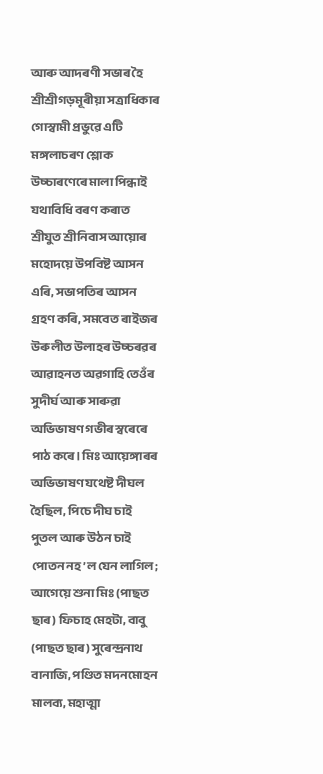আৰু আদৰণী সভাৰ হৈ শ্ৰীশ্ৰীগড়মূৰীয়া সত্ৰাধিকাৰ গোস্বামী প্ৰভুৱে এটি মঙ্গলাচৰণ শ্লোক উচ্চাৰণেৰে মালা পিন্ধাই যথাবিধি বৰণ কৰাত শ্ৰীযুত শ্ৰীনিবাস আয়োৰ মহোদয়ে উপবিষ্ট আসন এৰি, সভাপতিৰ আসন গ্ৰহণ কৰি, সমবেত ৰাইজৰ উৰুলীত উলাহৰ উচ্চৰৱৰ আৱাহনত অৱগাহি তেওঁৰ সুদীৰ্ঘ আৰু সাৰুৱা অভিভাষণ গভীৰ স্বৰেৰে পাঠ কৰে। মিঃ আয়েঙ্গাৰৰ অভিভাষণ যথেষ্ট দীঘল হৈছিল, পিচে দীঘ চাই পুতল আৰু উঠন চাই পোতন নহ’ল যেন লাগিল; আগেয়ে শুনা মিঃ (পাছত ছাৰ) ফিচাহ মেহটা, বাবু (পাছত ছাৰ) সুৰেন্দ্ৰনাথ বানাজি, পণ্ডিত মদনমোহন মালব্য, মহাত্মা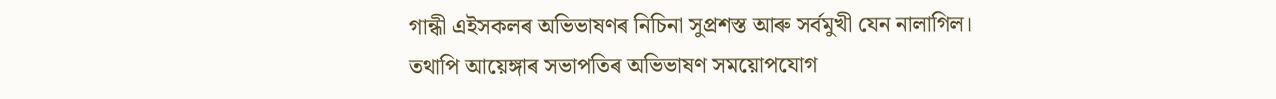গান্ধী এইসকলৰ অভিভাষণৰ নিচিনা সুপ্ৰশস্ত আৰু সৰ্বমুখী যেন নালাগিল। তথাপি আয়েঙ্গাৰ সভাপতিৰ অভিভাষণ সময়োপযোগ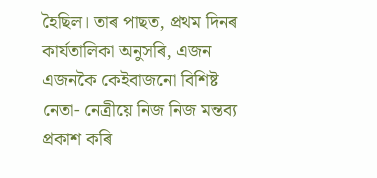হৈছিল। তাৰ পাছত, প্ৰথম দিনৰ কাৰ্যতালিকা অনুসৰি, এজন এজনকৈ কেইবাজনো বিশিষ্ট নেতা- নেত্ৰীয়ে নিজ নিজ মন্তব্য প্ৰকাশ কৰি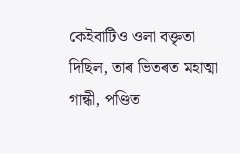কেইবাটিও ওলা বক্তৃতা দিছিল, তাৰ ভিতৰত মহাত্মা গান্ধী, পণ্ডিত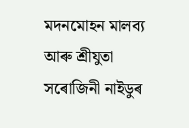মদনমোহন মালব্য আৰু শ্ৰীযুতা সৰোজিনী নাইডুৰ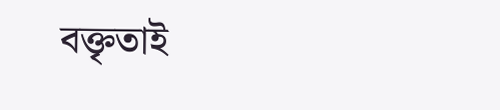বক্তৃতাই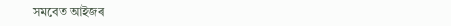সমবেত আইজৰ